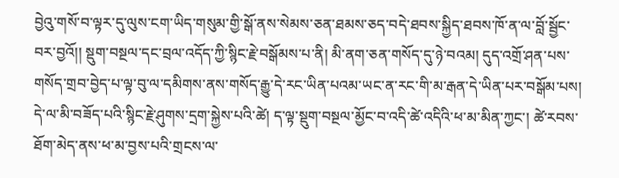བྱེའུ་གསོ་བ་ལྟར་དུ་ལུས་ངག་ཡིད་གསུམ་གྱི་སྒོ་ནས་སེམས་ཅན་ཐམས་ཅད་བདེ་ཐབས་སྐྱིད་ཐབས་ཁོ་ན་ལ་བློ་སྦྱོང་བར་བྱའོ།། སྡུག་བསྔལ་དང་བྲལ་འདོད་ཀྱི་སྙིང་རྗེ་བསྒོམས་པ་ནི། མི་ནག་ཅན་གསོད་དུ་ཉེ་བའམ། དུད་འགྲོ་ཤན་པས་གསོད་གྲབ་བྱེད་པ་ལྟ་བུ་ལ་དམིགས་ནས་གསོད་རྒྱུ་དེ་རང་ཡིན་པའམ་ཡང་ན་རང་གི་མ་རྒན་དེ་ཡིན་པར་བསྒོམ་པས། དེ་ལ་མི་བཟོད་པའི་སྙིང་རྗེ་ཤུགས་དྲག་སྐྱེས་པའི་ཚེ། ད་ལྟ་སྡུག་བསྔལ་མྱོང་བ་འདི་ཚེ་འདིའི་ཕ་མ་མིན་ཀྱང་། ཚེ་རབས་ཐོག་མེད་ནས་ཕ་མ་བྱས་པའི་གྲངས་ལ་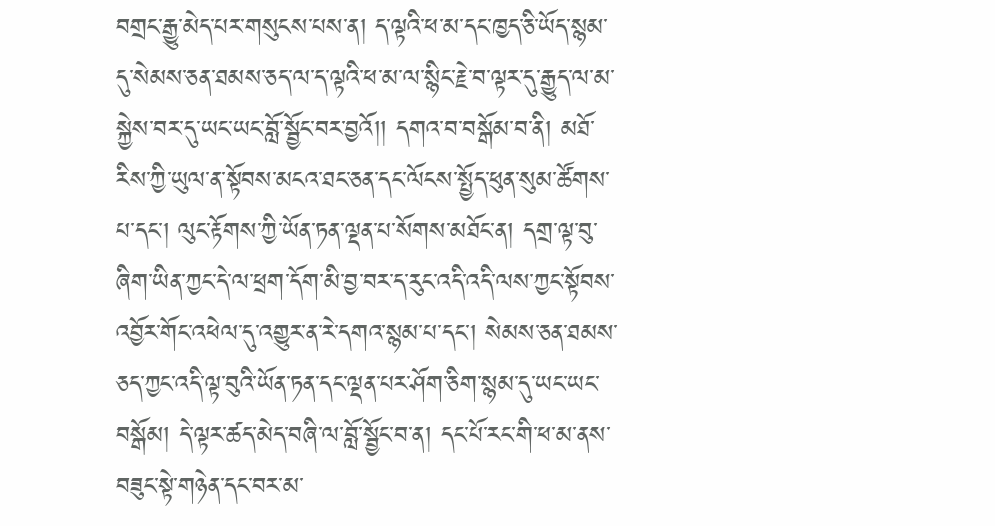བགྲང་རྒྱུ་མེད་པར་གསུངས་པས་ན། ད་ལྟའི་ཕ་མ་དང་ཁྱད་ཅི་ཡོད་སྙམ་དུ་སེམས་ཅན་ཐམས་ཅད་ལ་ད་ལྟའི་ཕ་མ་ལ་སྙིང་རྗེ་བ་ལྟར་དུ་རྒྱུད་ལ་མ་སྐྱེས་བར་དུ་ཡང་ཡང་བློ་སྦྱོང་བར་བྱའོ།། དགའ་བ་བསྒོམ་བ་ནི། མཐོ་རིས་ཀྱི་ཡུལ་ན་སྟོབས་མངའ་ཐང་ཅན་དང་ལོངས་སྤྱོད་ཕུན་སུམ་ཚོགས་པ་དང་། ལུང་རྟོགས་ཀྱི་ཡོན་ཏན་ལྡན་པ་སོགས་མཐོང་ན། དགྲ་ལྟ་བུ་ཞིག་ཡིན་ཀྱང་དེ་ལ་ཕྲག་དོག་མི་བྱ་བར་ད་རུང་འདི་འདི་ལས་ཀྱང་སྟོབས་འབྱོར་གོང་འཕེལ་དུ་འགྱུར་ན་རེ་དགའ་སྙམ་པ་དང་། སེམས་ཅན་ཐམས་ཅད་ཀྱང་འདི་ལྟ་བུའི་ཡོན་ཏན་དང་ལྡན་པར་ཤོག་ཅིག་སྙམ་དུ་ཡང་ཡང་བསྒོམ། དེ་ལྟར་ཚད་མེད་བཞི་ལ་བློ་སྦྱོང་བ་ན། དང་པོ་རང་གི་ཕ་མ་ནས་བཟུང་སྟེ་གཉེན་དང་བར་མ་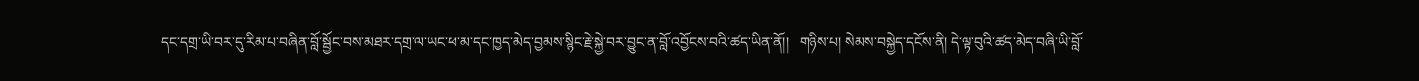དང་དགྲ་ཡི་བར་དུ་རིམ་པ་བཞིན་བློ་སྦྱོང་བས་མཐར་དགྲ་ལ་ཡང་ཕ་མ་དང་ཁྱད་མེད་བྱམས་སྙིང་རྗེ་སྐྱེ་བར་བྱུང་ན་བློ་འབྱོངས་བའི་ཚད་ཡིན་ནོ།།   གཉིས་པ། སེམས་བསྐྱེད་དངོས་ནི། དེ་ལྟ་བུའི་ཚད་མེད་བཞི་ཡི་བློ་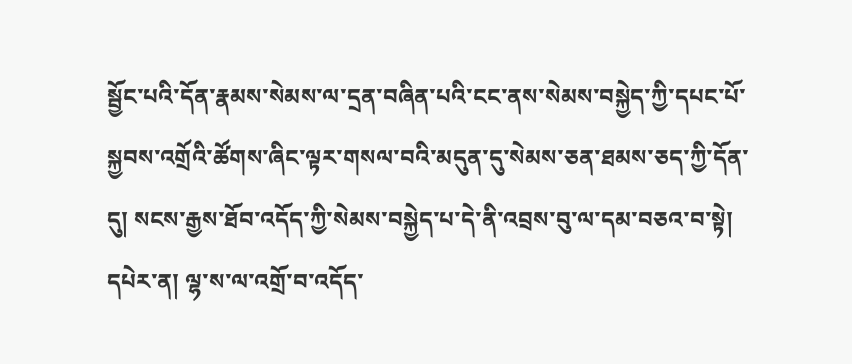སྦྱོང་པའི་དོན་རྣམས་སེམས་ལ་དྲན་བཞིན་པའི་ངང་ནས་སེམས་བསྐྱེད་ཀྱི་དཔང་པོ་སྐྱབས་འགྲོའི་ཚོགས་ཞིང་ལྟར་གསལ་བའི་མདུན་དུ་སེམས་ཅན་ཐམས་ཅད་ཀྱི་དོན་དུ། སངས་རྒྱས་ཐོབ་འདོད་ཀྱི་སེམས་བསྐྱེད་པ་དེ་ནི་འབྲས་བུ་ལ་དམ་བཅའ་བ་སྟེ། དཔེར་ན། ལྷ་ས་ལ་འགྲོ་བ་འདོད་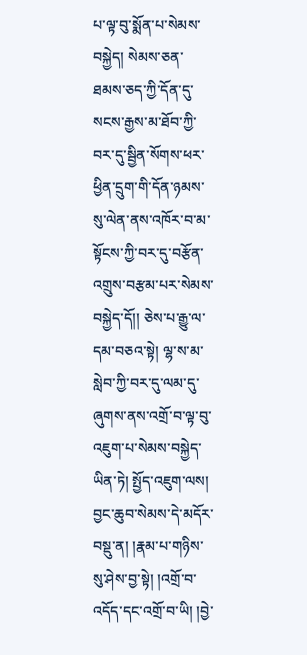པ་ལྟ་བུ་སྨོན་པ་སེམས་བསྐྱེད། སེམས་ཅན་ཐམས་ཅད་ཀྱི་དོན་དུ་སངས་རྒྱས་མ་ཐོབ་ཀྱི་བར་དུ་སྦྱིན་སོགས་ཕར་ཕྱིན་དྲུག་གི་དོན་ཉམས་སུ་ལེན་ནས་འཁོར་བ་མ་སྟོངས་ཀྱི་བར་དུ་བརྩོན་འགྲུས་བརྩམ་པར་སེམས་བསྐྱེད་དོ།། ཅེས་པ་རྒྱུ་ལ་དམ་བཅའ་སྟེ། ལྷ་ས་མ་སླེབ་ཀྱི་བར་དུ་ལམ་དུ་ཞུགས་ནས་འགྲོ་བ་ལྟ་བུ་འཇུག་པ་སེམས་བསྐྱེད་ཡིན་ཏེ། སྤྱོད་འཇུག་ལས། བྱང་ཆུབ་སེམས་དེ་མདོར་བསྡུ་ན། །རྣམ་པ་གཉིས་སུ་ཤེས་བྱ་སྟེ། །འགྲོ་བ་འདོད་དང་འགྲོ་བ་ཡི། །བྱེ་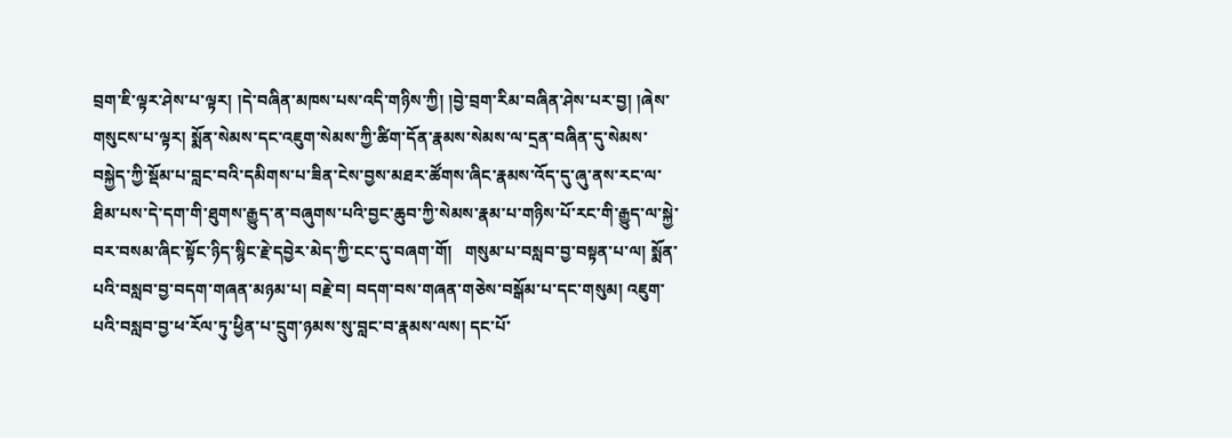བྲག་ཇི་ལྟར་ཤེས་པ་ལྟར། །དེ་བཞིན་མཁས་པས་འདི་གཉིས་ཀྱི། །བྱེ་བྲག་རིམ་བཞིན་ཤེས་པར་བྱ། །ཞེས་གསུངས་པ་ལྟར། སྨོན་སེམས་དང་འཇུག་སེམས་ཀྱི་ཚིག་དོན་རྣམས་སེམས་ལ་དྲན་བཞིན་དུ་སེམས་བསྐྱེད་ཀྱི་སྡོམ་པ་བླང་བའི་དམིགས་པ་ཟིན་ངེས་བྱས་མཐར་ཚོགས་ཞིང་རྣམས་འོད་དུ་ཞུ་ནས་རང་ལ་ཐིམ་པས་དེ་དག་གི་ཐུགས་རྒྱུད་ན་བཞུགས་པའི་བྱང་ཆུབ་ཀྱི་སེམས་རྣམ་པ་གཉིས་པོ་རང་གི་རྒྱུད་ལ་སྐྱེ་བར་བསམ་ཞིང་སྟོང་ཉིད་སྙིང་རྗེ་དབྱེར་མེད་ཀྱི་ངང་དུ་བཞག་གོ།   གསུམ་པ་བསླབ་བྱ་བསྟན་པ་ལ། སྨོན་པའི་བསླབ་བྱ་བདག་གཞན་མཉམ་པ། བརྗེ་བ། བདག་བས་གཞན་གཅེས་བསྒོམ་པ་དང་གསུམ། འཇུག་པའི་བསླབ་བྱ་ཕ་རོལ་ཏུ་ཕྱིན་པ་དྲུག་ཉམས་སུ་བླང་བ་རྣམས་ལས། དང་པོ་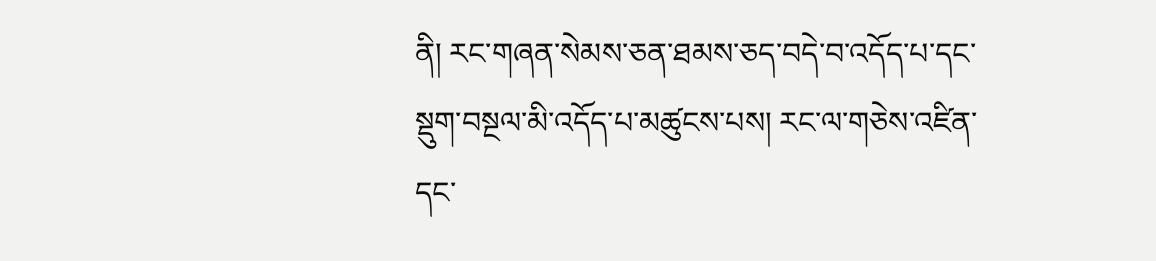ནི། རང་གཞན་སེམས་ཅན་ཐམས་ཅད་བདེ་བ་འདོད་པ་དང་སྡུག་བསྔལ་མི་འདོད་པ་མཚུངས་པས། རང་ལ་གཅེས་འཛིན་དང་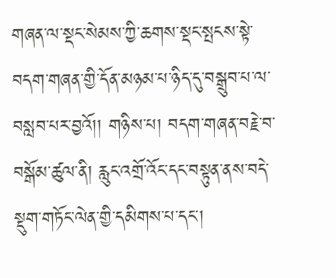གཞན་ལ་སྡང་སེམས་ཀྱི་ཆགས་སྡང་སྤངས་སྟེ་བདག་གཞན་གྱི་དོན་མཉམ་པ་ཉིད་དུ་བསྒྲུབ་པ་ལ་བསླབ་པར་བྱའོ།། གཉིས་པ། བདག་གཞན་བརྗེ་བ་བསྒོམ་ཚུལ་ནི། རླུང་འགྲོ་འོང་དང་བསྟུན་ནས་བདེ་སྡུག་གཏོང་ལེན་གྱི་དམིགས་པ་དང་།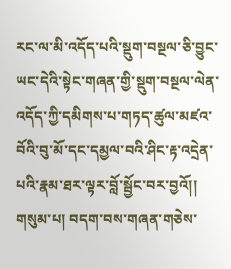རང་ལ་མི་འདོད་པའི་སྡུག་བསྔལ་ཅི་བྱུང་ཡང་དེའི་སྟེང་གཞན་གྱི་སྡུག་བསྔལ་ལེན་འདོད་ཀྱི་དམིགས་པ་གཏད་ཚུལ་མཛའ་བོའི་བུ་མོ་དང་དམྱལ་བའི་ཤིང་རྟ་འདྲེན་པའི་རྣམ་ཐར་ལྟར་བློ་སྦྱོང་བར་བྱའོ།། གསུམ་པ། བདག་བས་གཞན་གཅེས་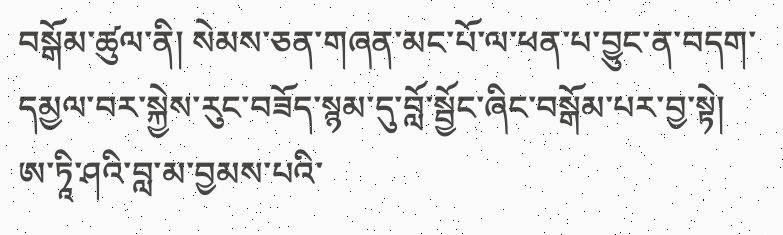བསྒོམ་ཚུལ་ནི། སེམས་ཅན་གཞན་མང་པོ་ལ་ཕན་པ་བྱུང་ན་བདག་དམྱལ་བར་སྐྱེས་རུང་བཟོད་སྙམ་དུ་བློ་སྦྱོང་ཞིང་བསྒོམ་པར་བྱ་སྟེ། ཨ་ཏཱི་ཤའི་བླ་མ་བྱམས་པའི་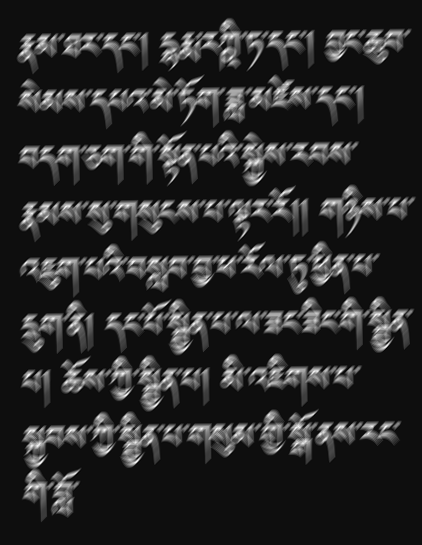རྣམ་ཐར་དང་། དྷརྨ་རཀྵི་ཏ་དང་། བྱང་ཆུབ་སེམས་དཔའ་མེ་ཏོག་ཟླ་མཛེས་དང་། བདག་ཅག་གི་སྟོན་པའི་སྐྱེས་རབས་རྣམས་སུ་གསུངས་པ་ལྟར་རོ།། གཉིས་པ་འཇུག་པའི་བསླབ་བྱ་ཕ་རོལ་ཏུ་ཕྱིན་པ་དྲུག་ནི། དང་པོ་སྦྱིན་པ་ལ་ཟང་ཟིང་གི་སྦྱིན་པ། ཆོས་ཀྱི་སྦྱིན་པ། མི་འཇིགས་པ་སྐྱབས་ཀྱི་སྦྱིན་པ་གསུམ་གྱི་སྒོ་ནས་རང་གི་བློ་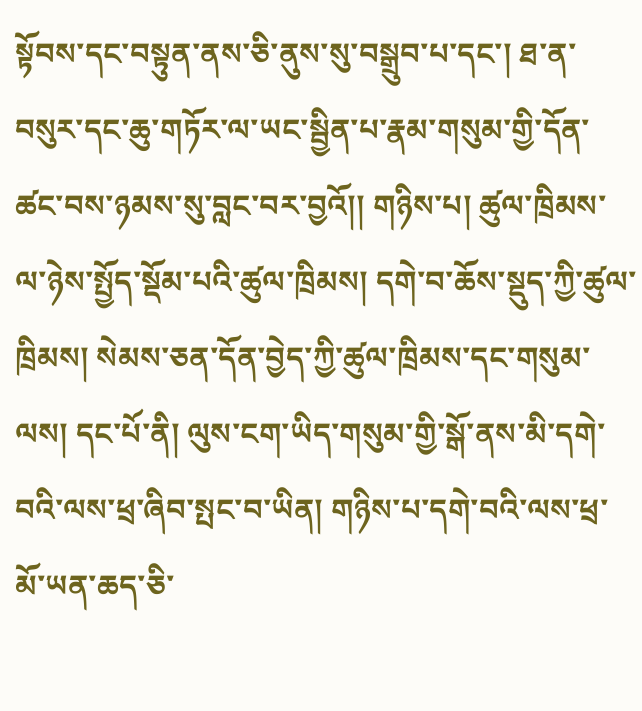སྟོབས་དང་བསྟུན་ནས་ཅི་ནུས་སུ་བསྒྲུབ་པ་དང་། ཐ་ན་བསུར་དང་ཆུ་གཏོར་ལ་ཡང་སྦྱིན་པ་རྣམ་གསུམ་གྱི་དོན་ཚང་བས་ཉམས་སུ་བླང་བར་བྱའོ།། གཉིས་པ། ཚུལ་ཁྲིམས་ལ་ཉེས་སྤྱོད་སྡོམ་པའི་ཚུལ་ཁྲིམས། དགེ་བ་ཆོས་སྡུད་ཀྱི་ཚུལ་ཁྲིམས། སེམས་ཅན་དོན་བྱེད་ཀྱི་ཚུལ་ཁྲིམས་དང་གསུམ་ལས། དང་པོ་ནི། ལུས་ངག་ཡིད་གསུམ་གྱི་སྒོ་ནས་མི་དགེ་བའི་ལས་ཕྲ་ཞིབ་སྤང་བ་ཡིན། གཉིས་པ་དགེ་བའི་ལས་ཕྲ་མོ་ཡན་ཆད་ཅི་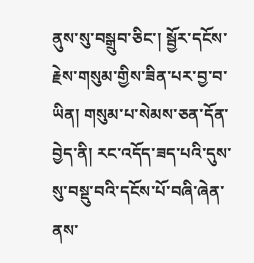ནུས་སུ་བསྒྲུབ་ཅིང་། སྦྱོར་དངོས་རྗེས་གསུམ་གྱིས་ཟིན་པར་བྱ་བ་ཡིན། གསུམ་པ་སེམས་ཅན་དོན་བྱེད་ནི། རང་འདོད་ཟད་པའི་དུས་སུ་བསྡུ་བའི་དངོས་པོ་བཞི་ཞེན་ནས་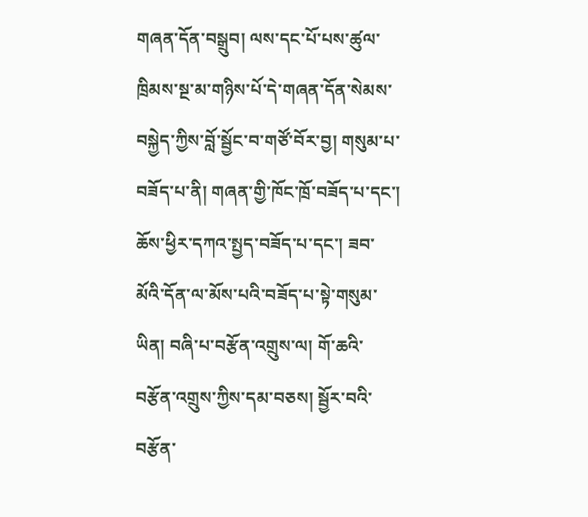གཞན་དོན་བསྒྲུབ། ལས་དང་པོ་པས་ཚུལ་ཁྲིམས་སྔ་མ་གཉིས་པོ་དེ་གཞན་དོན་སེམས་བསྐྱེད་ཀྱིས་བློ་སྦྱོང་བ་གཙོ་བོར་བྱ། གསུམ་པ་བཟོད་པ་ནི། གཞན་གྱི་ཁོང་ཁྲོ་བཟོད་པ་དང་། ཆོས་ཕྱིར་དཀའ་སྤྱད་བཟོད་པ་དང་། ཟབ་མོའི་དོན་ལ་མོས་པའི་བཟོད་པ་སྟེ་གསུམ་ཡིན། བཞི་པ་བརྩོན་འགྲུས་ལ། གོ་ཆའི་བརྩོན་འགྲུས་ཀྱིས་དམ་བཅས། སྦྱོར་བའི་བརྩོན་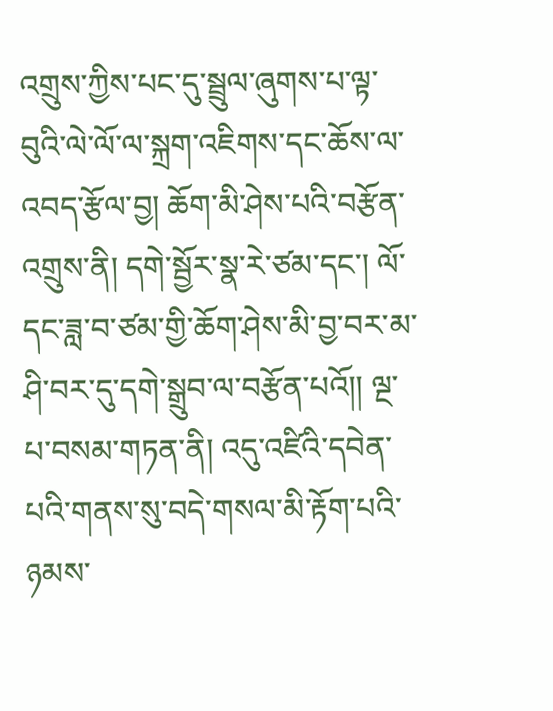འགྲུས་ཀྱིས་པང་དུ་སྦྲུལ་ཞུགས་པ་ལྟ་བུའི་ལེ་ལོ་ལ་སྐྲག་འཇིགས་དང་ཆོས་ལ་འབད་རྩོལ་བྱ། ཆོག་མི་ཤེས་པའི་བརྩོན་འགྲུས་ནི། དགེ་སྦྱོར་སྣ་རེ་ཙམ་དང་། ལོ་དང་ཟླ་བ་ཙམ་གྱི་ཆོག་ཤེས་མི་བྱ་བར་མ་ཤི་བར་དུ་དགེ་སྒྲུབ་ལ་བརྩོན་པའོ།། ལྔ་པ་བསམ་གཏན་ནི། འདུ་འཛིའི་དབེན་པའི་གནས་སུ་བདེ་གསལ་མི་རྟོག་པའི་ཉམས་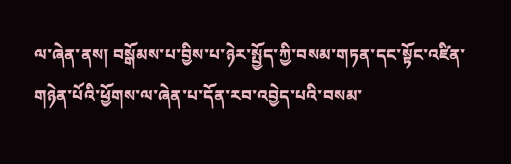ལ་ཞེན་ནས། བསྒོམས་པ་བྱིས་པ་ཉེར་སྤྱོད་ཀྱི་བསམ་གཏན་དང་སྟོང་འཛིན་གཉེན་པོའི་ཕྱོགས་ལ་ཞེན་པ་དོན་རབ་འབྱེད་པའི་བསམ་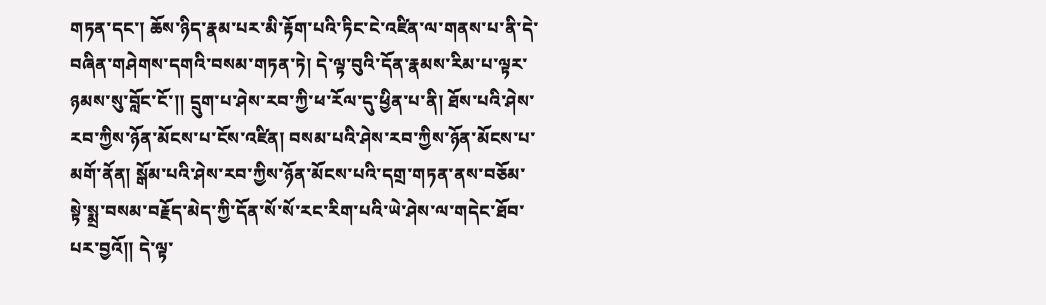གཏན་དང་། ཆོས་ཉིད་རྣམ་པར་མི་རྟོག་པའི་ཏིང་ངེ་འཛིན་ལ་གནས་པ་ནི་དེ་བཞིན་གཤེགས་དགའི་བསམ་གཏན་ཏེ། དེ་ལྟ་བུའི་དོན་རྣམས་རིམ་པ་ལྟར་ཉམས་སུ་བློང་ངོ་།། དྲུག་པ་ཤེས་རབ་ཀྱི་ཕ་རོལ་དུ་ཕྱིན་པ་ནི། ཐོས་པའི་ཤེས་རབ་ཀྱིས་ཉོན་མོངས་པ་ངོས་འཛིན། བསམ་པའི་ཤེས་རབ་ཀྱིས་ཉོན་མོངས་པ་མགོ་ནོན། སྒོམ་པའི་ཤེས་རབ་ཀྱིས་ཉོན་མོངས་པའི་དགྲ་གཏན་ནས་བཅོམ་སྟེ་སྨྲ་བསམ་བརྗོད་མེད་ཀྱི་དོན་སོ་སོ་རང་རིག་པའི་ཡེ་ཤེས་ལ་གདེང་ཐོབ་པར་བྱའོ།། དེ་ལྟ་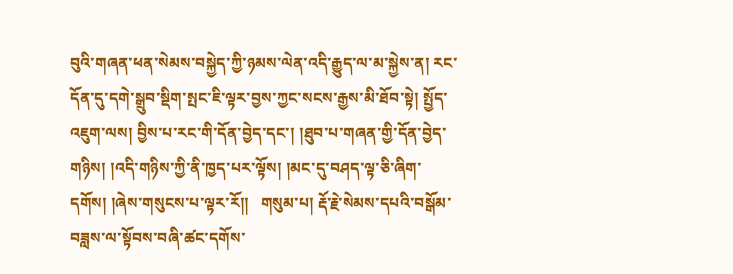བུའི་གཞན་ཕན་སེམས་བསྐྱེད་ཀྱི་ཉམས་ལེན་འདི་རྒྱུད་ལ་མ་སྐྱེས་ན། རང་དོན་དུ་དགེ་སྒྲུབ་སྡིག་སྤང་ཇི་ལྟར་བྱས་ཀྱང་སངས་རྒྱས་མི་ཐོབ་སྟེ། སྤྱོད་འཇུག་ལས། བྱིས་པ་རང་གི་དོན་བྱེད་དང་། །ཐུབ་པ་གཞན་གྱི་དོན་བྱེད་གཉིས། །འདི་གཉིས་ཀྱི་ནི་ཁྱད་པར་ལྟོས། །མང་དུ་བཤད་ལྟ་ཅི་ཞིག་དགོས། །ཞེས་གསུངས་པ་ལྟར་རོ།།   གསུམ་པ། རྡོ་རྗེ་སེམས་དཔའི་བསྒོམ་བཟླས་ལ་སྟོབས་བཞི་ཚང་དགོས་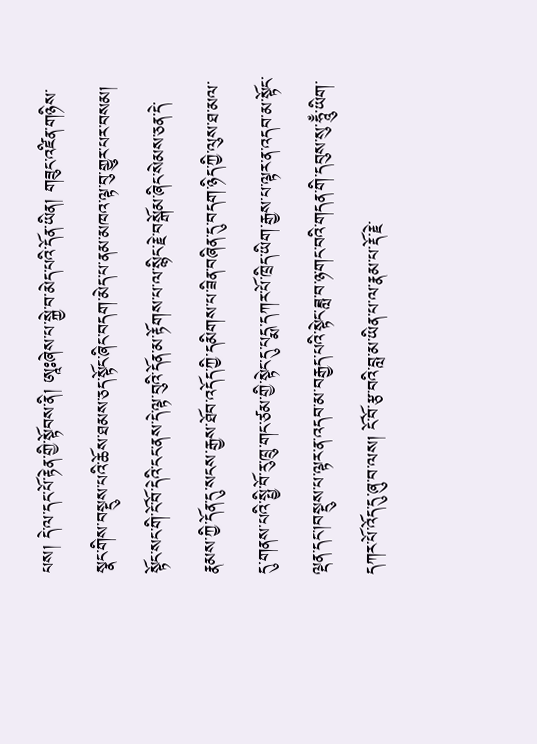པས། དེ་ལ་དང་པོ་རྟེན་གྱི་སྟོབས་ནི། ཨཱཿཞེས་པ་སྐྱེ་བ་མེད་པའི་དོན་ཡིན། གཟུང་འཛིན་གཉིས་སྣང་གིས་བསྡུས་པའི་ཆོས་ཐམས་ཅད་སྟོང་ཞིང་བདག་མེད་པ་ནམ་མཁའ་ལྟ་བུ་གྱུར་པར་བསམ། སྟོང་སང་གི་ངོ་བོ་དེའི་ངང་ནས་དེ་ལྟ་བུའི་དོན་མ་རྟོགས་པ་ལ་སྙིང་རྗེ་བསྒོམ་ཞིང་སེམས་ཅན་དེ་རྣམས་ཀྱི་དོན་དུ་སངས་རྒྱས་ཐོབ་འདོད་ཀྱི་དམིགས་པ་ཟིན་བཞིན་དུ་བདག་ཉིད་ཀྱི་ལུས་ཐ་མལ་དུ་གནས་པའི་སྤྱི་བོ་རུ་ཁྲུ་གང་ཙམ་གྱི་སྟེང་དུ་པདྨ་དཀར་པོ་ཁྲིད་ཡིག་རྒྱས་པ་ལྟར་ན་འདབ་མ་སྟོང་ལྡན་དང་།བསྡུས་པ་ལྟར་ན་འདབ་མ་བརྒྱད་པའི་སྟེང་ཟླ་བ་ཉ་གང་བའི་གདན་གི་དབུས་སུ་ཧཱུྃ་ཡིག་དཀར་པོ་འོད་དུ་ཞུ་བ་ལས། ངོ་བོ་རྩ་བའི་བླ་མ་ཡིན་པ་ལ་རྣམ་པ་རྡོ་རྗེ་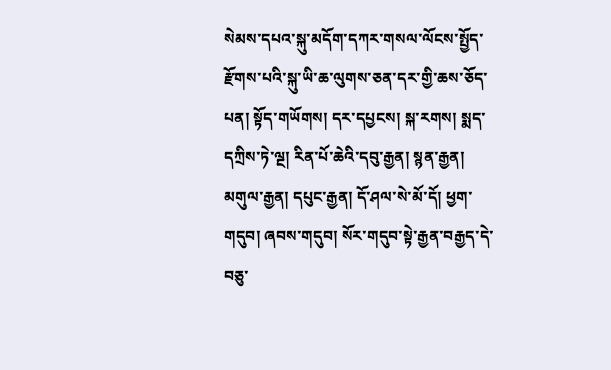སེམས་དཔའ་སྐུ་མདོག་དཀར་གསལ་ལོངས་སྤྱོད་རྫོགས་པའི་སྐུ་ཡི་ཆ་ལུགས་ཅན་དར་གྱི་ཆས་ཅོད་པན། སྟོད་གཡོགས། དར་དཔྱངས། སྐ་རགས། སྨད་དཀྲིས་ཏེ་ལྔ། རིན་པོ་ཆེའི་དབུ་རྒྱན། སྙན་རྒྱན། མགུལ་རྒྱན། དཔུང་རྒྱན། དོ་ཤལ་སེ་མོ་དོ། ཕྱག་གདུབ། ཞབས་གདུབ། སོར་གདུབ་སྟེ་རྒྱན་བརྒྱད་དེ་བཅུ་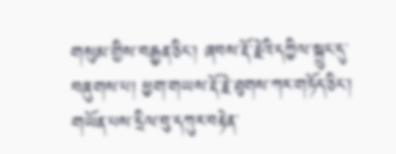གསུམ་གྱིས་བརྒྱན་ཅིང་། ཞབས་རྡོ་རྗེའི་དཀྱིལ་སྐྲུང་དུ་བཞུགས་པ། ཕྱག་གཡས་རྡོ་རྗེ་ཐུགས་ཀར་གཏོད་ཅིང་། གཡོན་པས་དྲིལ་བུ་དཀུར་བརྟེན་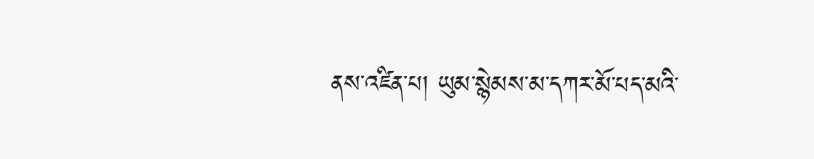ནས་འཛིན་པ། ཡུམ་སྙེམས་མ་དཀར་མོ་པད་མའི་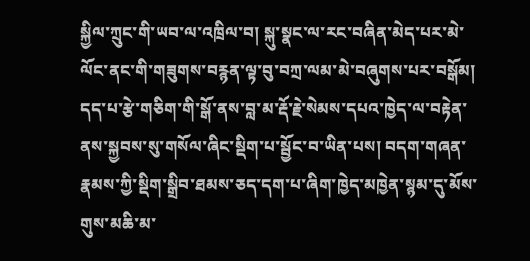སྐྱིལ་ཀྲུང་གི་ཡབ་ལ་འཁྲིལ་བ། སྐུ་སྣང་ལ་རང་བཞིན་མེད་པར་མེ་ལོང་ནང་གི་གཟུགས་བརྙན་ལྟ་བུ་བཀྲ་ལམ་མེ་བཞུགས་པར་བསྒོམ། དད་པ་རྩེ་གཅིག་གི་སྒོ་ནས་བླ་མ་རྡོ་རྗེ་སེམས་དཔའ་ཁྱེད་ལ་བརྟེན་ནས་སྐྱབས་སུ་གསོལ་ཞིང་སྡིག་པ་སྦྱོང་བ་ཡིན་པས། བདག་གཞན་རྣམས་ཀྱི་སྡིག་སྒྲིབ་ཐམས་ཅད་དག་པ་ཞིག་ཁྱེད་མཁྱེན་སྙམ་དུ་མོས་གུས་མཆི་མ་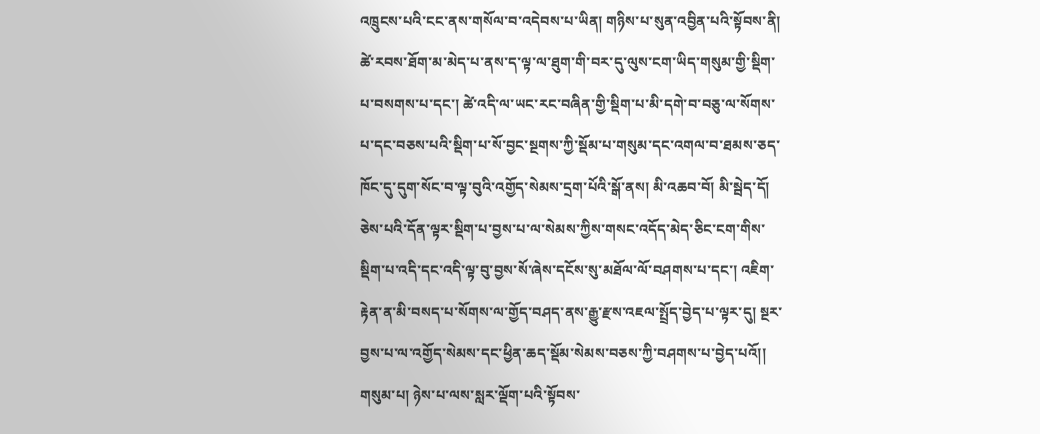འཁྲུངས་པའི་ངང་ནས་གསོལ་བ་འདེབས་པ་ཡིན། གཉིས་པ་སུན་འབྱིན་པའི་སྟོབས་ནི། ཚེ་རབས་ཐོག་མ་མེད་པ་ནས་ད་ལྟ་ལ་ཐུག་གི་བར་དུ་ལུས་ངག་ཡིད་གསུམ་གྱི་སྡིག་པ་བསགས་པ་དང་། ཚེ་འདི་ལ་ཡང་རང་བཞིན་གྱི་སྡིག་པ་མི་དགེ་བ་བཅུ་ལ་སོགས་པ་དང་བཅས་པའི་སྡིག་པ་སོ་བྱང་སྔགས་ཀྱི་སྡོམ་པ་གསུམ་དང་འགལ་བ་ཐམས་ཅད་ཁོང་དུ་དུག་སོང་བ་ལྟ་བུའི་འགྱོད་སེམས་དྲག་པོའི་སྒོ་ནས། མི་འཆབ་བོ། མི་སྦེད་དོ། ཅེས་པའི་དོན་ལྟར་སྡིག་པ་བྱས་པ་ལ་སེམས་ཀྱིས་གསང་འདོད་མེད་ཅིང་ངག་གིས་སྡིག་པ་འདི་དང་འདི་ལྟ་བུ་བྱས་སོ་ཞེས་དངོས་སུ་མཐོལ་ལོ་བཤགས་པ་དང་། འཇིག་རྟེན་ན་མི་བསད་པ་སོགས་ལ་གྱོད་བཤད་ནས་རྒྱུ་རྫས་འཇལ་སྤྲོད་བྱེད་པ་ལྟར་དུ། སྔར་བྱས་པ་ལ་འགྱོད་སེམས་དང་ཕྱིན་ཆད་སྡོམ་སེམས་བཅས་ཀྱི་བཤགས་པ་བྱེད་པའོ།། གསུམ་པ། ཉེས་པ་ལས་སླར་ལྡོག་པའི་སྟོབས་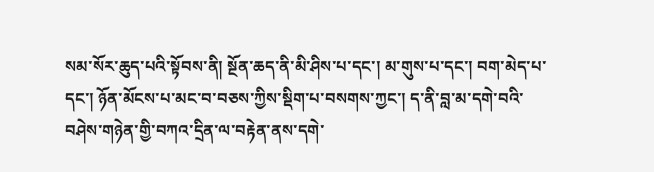སམ་སོར་ཆུད་པའི་སྟོབས་ནི། སྔོན་ཆད་ནི་མི་ཤིས་པ་དང་། མ་གུས་པ་དང་། བག་མེད་པ་དང་། ཉོན་མོངས་པ་མང་བ་བཅས་ཀྱིས་སྡིག་པ་བསགས་ཀྱང་། ད་ནི་བླ་མ་དགེ་བའི་བཤེས་གཉེན་གྱི་བཀའ་དྲིན་ལ་བརྟེན་ནས་དགེ་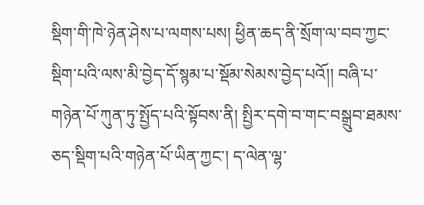སྡིག་གི་ཁེ་ཉེན་ཤེས་པ་ལགས་པས། ཕྱིན་ཆད་ནི་སྲོག་ལ་བབ་ཀྱང་སྡིག་པའི་ལས་མི་བྱེད་དོ་སྙམ་པ་སྡོམ་སེམས་བྱེད་པའོ།། བཞི་པ་གཉེན་པོ་ཀུན་ཏུ་སྤྱོད་པའི་སྟོབས་ནི། སྤྱིར་དགེ་བ་གང་བསྒྲུབ་ཐམས་ཅད་སྡིག་པའི་གཉེན་པོ་ཡིན་ཀྱང་། ད་ལེན་ལྷ་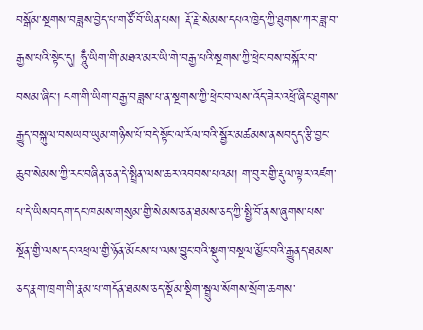བསྒོམ་སྔགས་བཟླས་བྱེད་པ་གཙོ་བོ་ཡིན་པས། རྡོ་རྗེ་སེམས་དཔའ་ཁྱེད་ཀྱི་ཐུགས་ཀར་ཟླ་བ་རྒྱས་པའི་སྟེང་དུ། ཧཱུྃ་ཡིག་གི་མཐའ་མར་ཡི་གེ་བརྒྱ་པའི་སྔགས་ཀྱི་ཕྲེང་བས་བསྐོར་བ་བསམ་ཞིང་། ངག་གི་ཡིག་བརྒྱ་བཟླས་པ་ན་སྔགས་ཀྱི་ཕྲེང་བ་ལས་འོད་ཟེར་འཕྲོ་ཞིང་ཐུགས་རྒྱུད་བསྐུལ་བསཡབ་ཡུམ་གཉིས་པོ་བདེ་སྟོང་ལ་རོལ་བའི་སྦྱོར་མཚམས་ནསབདུད་རྩི་བྱང་ཆུབ་སེམས་ཀྱི་རང་བཞིན་ཅན་དེ་སྤྲིན་ལས་ཆར་འབབས་པའམ། ག་བུར་གྱི་རྡུལ་ལྟར་འཛག་པ་དེ་ཡིསབདག་དང་ཁམས་གསུམ་གྱི་སེམས་ཅན་ཐམས་ཅད་ཀྱི་སྤྱི་བོ་ནས་ཞུགས་པས་སྔོན་གྱི་ལས་དང་འཕྲལ་གྱི་ཉོན་མོངས་པ་ལས་བྱུང་བའི་སྡུག་བསྔལ་མྱོང་བའི་རྒྱུནད་ཐམས་ཅད་རྣག་ཁྲག་གི་རྣམ་པ་གདོན་ཐམས་ཅད་སྡོམ་སྡིག་སྦྲུལ་སོགས་སྲོག་ཆགས་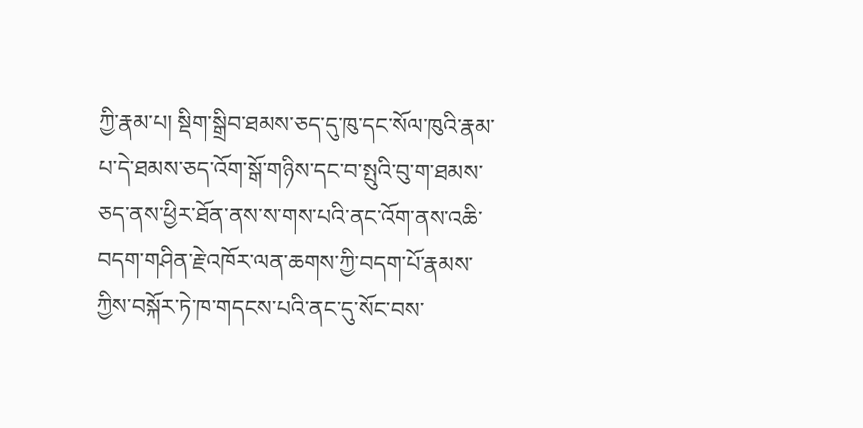ཀྱི་རྣམ་པ། སྡིག་སྒྲིབ་ཐམས་ཅད་དུ་ཁུ་དང་སོལ་ཁུའི་རྣམ་པ་དེ་ཐམས་ཅད་འོག་སྒོ་གཉིས་དང་བ་སྤུའི་བུ་ག་ཐམས་ཅད་ནས་ཕྱིར་ཐོན་ནས་ས་གས་པའི་ནང་འོག་ནས་འཆི་བདག་གཤིན་རྗེ་འཁོར་ལན་ཆགས་ཀྱི་བདག་པོ་རྣམས་ཀྱིས་བསྐོར་ཏེ་ཁ་གདངས་པའི་ནང་དུ་སོང་བས་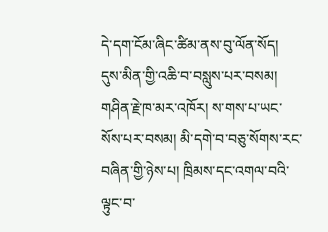དེ་དག་ངོམ་ཞིང་ཚིམ་ནས་བུ་ལོན་སོད། དུས་མིན་གྱི་འཆི་བ་བསླུས་པར་བསམ། གཤིན་རྗེ་ཁ་མར་འཁོར། ས་གས་པ་ཡང་སོས་པར་བསམ། མི་དགེ་བ་བཅུ་སོགས་རང་བཞིན་གྱི་ཉེས་པ། ཁྲིམས་དང་འགལ་བའི་ལྟུང་བ་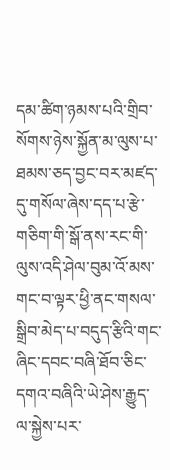དམ་ཚིག་ཉམས་པའི་གྲིབ་སོགས་ཉེས་སྐྱོན་མ་ལུས་པ་ཐམས་ཅད་བྱང་བར་མཛད་དུ་གསོལ་ཞེས་དད་པ་རྩེ་གཅིག་གི་སྒོ་ནས་རང་གི་ལུས་འདི་ཤེལ་བུམ་འོ་མས་གང་བ་ལྟར་ཕྱི་ནང་གསལ་སྒྲིབ་མེད་པ་བདུད་རྩིའི་གང་ཞིང་དབང་བཞི་ཐོབ་ཅིང་དགའ་བཞིའི་ཡེ་ཤེས་རྒྱུད་ལ་སྐྱེས་པར་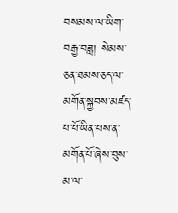བསམས་ལ་ཡིག་བརྒྱ་བཟླ། སེམས་ཅན་ཐམས་ཅད་ལ་མགོན་སྐྱབས་མཛད་པ་པོ་ཡིན་པས་ན་མགོན་པོ་ཞེས་བུས་མ་ལ་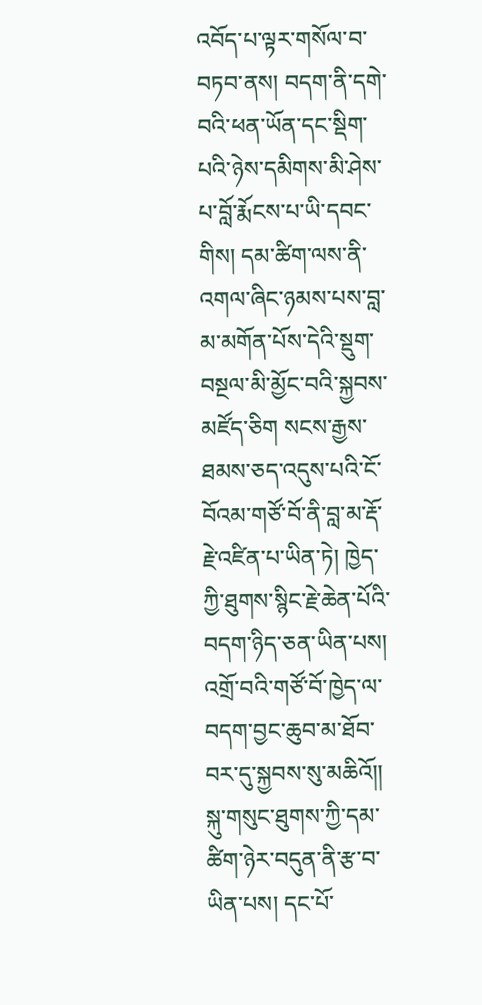འབོད་པ་ལྟར་གསོལ་བ་བཏབ་ནས། བདག་ནི་དགེ་བའི་ཕན་ཡོན་དང་སྡིག་པའི་ཉེས་དམིགས་མི་ཤེས་པ་བློ་རྨོངས་པ་ཡི་དབང་གིས། དམ་ཚིག་ལས་ནི་འགལ་ཞིང་ཉམས་པས་བླ་མ་མགོན་པོས་དེའི་སྡུག་བསྔལ་མི་མྱོང་བའི་སྐྱབས་མཛོད་ཅིག སངས་རྒྱས་ཐམས་ཅད་འདུས་པའི་ངོ་བོའམ་གཙོ་བོ་ནི་བླ་མ་རྡོ་རྗེ་འཛིན་པ་ཡིན་ཏེ། ཁྱེད་ཀྱི་ཐུགས་སྙིང་རྗེ་ཆེན་པོའི་བདག་ཉིད་ཅན་ཡིན་པས། འགྲོ་བའི་གཙོ་བོ་ཁྱེད་ལ་བདག་བྱང་ཆུབ་མ་ཐོབ་བར་དུ་སྐྱབས་སུ་མཆིའོ།། སྐུ་གསུང་ཐུགས་ཀྱི་དམ་ཚིག་ཉེར་བདུན་ནི་རྩ་བ་ཡིན་པས། དང་པོ་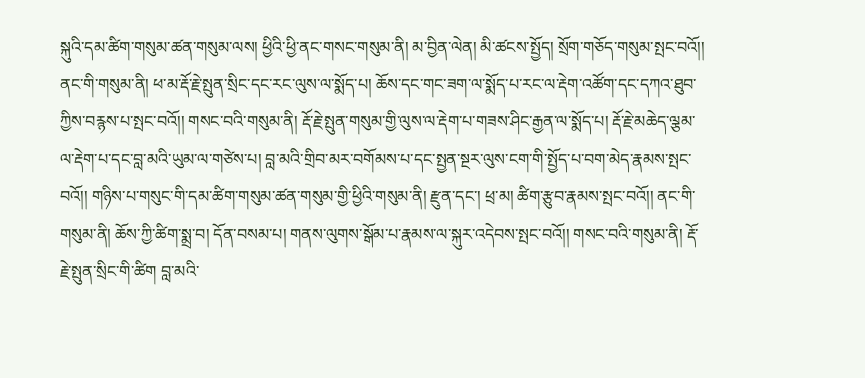སྐུའི་དམ་ཚིག་གསུམ་ཚན་གསུམ་ལས། ཕྱིའི་ཕྱི་ནང་གསང་གསུམ་ནི། མ་བྱིན་ལེན། མི་ཚངས་སྤྱོད། སྲོག་གཅོད་གསུམ་སྤང་བའོ།། ནང་གི་གསུམ་ནི། ཕ་མ་རྡོ་རྗེ་སྤུན་སྲིང་དང་རང་ལུས་ལ་སྨོད་པ། ཆོས་དང་གང་ཟག་ལ་སྨོད་པ་རང་ལ་རྡེག་འཚོག་དང་དཀའ་ཐུབ་ཀྱིས་བརྙས་པ་སྤང་བའོ།། གསང་བའི་གསུམ་ནི། རྡོ་རྗེ་སྤུན་གསུམ་གྱི་ལུས་ལ་རྡེག་པ་གཟས་ཤིང་རྒྱན་ལ་སྨོད་པ། རྡོ་རྗེ་མཆེད་ལྕམ་ལ་རྡེག་པ་དང་བླ་མའི་ཡུམ་ལ་གཙེས་པ། བླ་མའི་གྲིབ་མར་བགོམས་པ་དང་སྤྱན་སྔར་ལུས་ངག་གི་སྤྱོད་པ་བག་མེད་རྣམས་སྤང་བའོ།། གཉིས་པ་གསུང་གི་དམ་ཚིག་གསུམ་ཚན་གསུམ་གྱི་ཕྱིའི་གསུམ་ནི། རྫུན་དང་། ཕྲ་མ། ཚིག་རྩུབ་རྣམས་སྤང་བའོ།། ནང་གི་གསུམ་ནི། ཆོས་ཀྱི་ཚིག་སྨྲ་བ། དོན་བསམ་པ། གནས་ལུགས་སྒོམ་པ་རྣམས་ལ་སྐུར་འདེབས་སྤང་བའོ།། གསང་བའི་གསུམ་ནི། རྡོ་རྗེ་སྤུན་སྲིང་གི་ཚིག བླ་མའི་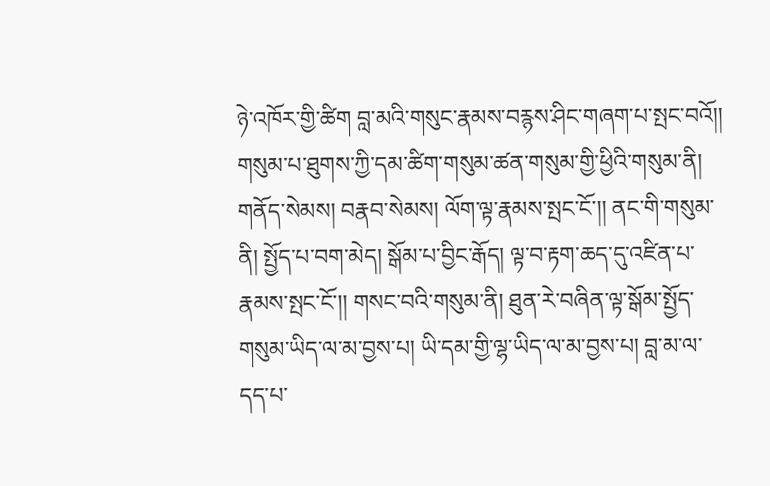ཉེ་འཁོར་གྱི་ཚིག བླ་མའི་གསུང་རྣམས་བརྙས་ཤིང་གཞག་པ་སྤང་བའོ།། གསུམ་པ་ཐུགས་ཀྱི་དམ་ཚིག་གསུམ་ཚན་གསུམ་གྱི་ཕྱིའི་གསུམ་ནི། གནོད་སེམས། བརྣབ་སེམས། ལོག་ལྟ་རྣམས་སྤང་ངོ་།། ནང་གི་གསུམ་ནི། སྤྱོད་པ་བག་མེད། སྒོམ་པ་བྱིང་རྒོད། ལྟ་བ་རྟག་ཆད་དུ་འཛིན་པ་རྣམས་སྤང་ངོ་།། གསང་བའི་གསུམ་ནི། ཐུན་རེ་བཞིན་ལྟ་སྒོམ་སྤྱོད་གསུམ་ཡིད་ལ་མ་བྱས་པ། ཡི་དམ་གྱི་ལྷ་ཡིད་ལ་མ་བྱས་པ། བླ་མ་ལ་དད་པ་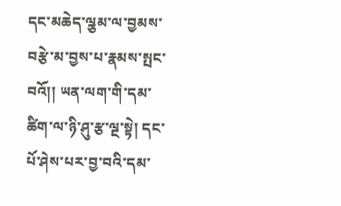དང་མཆེད་ལྕམ་ལ་བྱམས་བརྩེ་མ་བྱས་པ་རྣམས་སྤང་བའོ།། ཡན་ལག་གི་དམ་ཚིག་ལ་ཉི་ཤུ་རྩ་ལྔ་སྟེ། དང་པོ་ཤེས་པར་བྱ་བའི་དམ་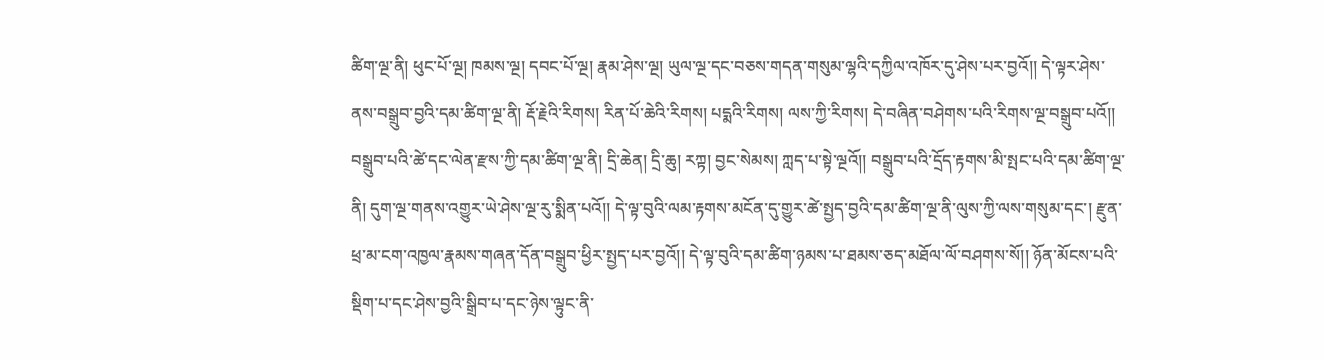ཚིག་ལྔ་ནི། ཕུང་པོ་ལྔ། ཁམས་ལྔ། དབང་པོ་ལྔ། རྣམ་ཤེས་ལྔ། ཡུལ་ལྔ་དང་བཅས་གདན་གསུམ་ལྷའི་དཀྱིལ་འཁོར་དུ་ཤེས་པར་བྱའོ།། དེ་ལྟར་ཤེས་ནས་བསྒྲུབ་བྱའི་དམ་ཚིག་ལྔ་ནི། རྡོ་རྗེའི་རིགས། རིན་པོ་ཆེའི་རིགས། པདྨའི་རིགས། ལས་ཀྱི་རིགས། དེ་བཞིན་བཤེགས་པའི་རིགས་ལྔ་བསྒྲུབ་པའོ།། བསྒྲུབ་པའི་ཚེ་དང་ལེན་རྫས་ཀྱི་དམ་ཚིག་ལྔ་ནི། དྲི་ཆེན། དྲི་ཆུ། རཀྟ། བྱང་སེམས། ཀླད་པ་སྟེ་ལྔའོ།། བསྒྲུབ་པའི་དྲོད་རྟགས་མི་སྤང་པའི་དམ་ཚིག་ལྔ་ནི། དུག་ལྔ་གནས་འགྱུར་ཡེ་ཤེས་ལྔ་རུ་སྨིན་པའོ།། དེ་ལྟ་བུའི་ལམ་རྟགས་མངོན་དུ་གྱུར་ཚེ་སྤྱད་བྱའི་དམ་ཚིག་ལྔ་ནི་ལུས་ཀྱི་ལས་གསུམ་དང་། རྫུན་ཕྲ་མ་ངག་འཁྱལ་རྣམས་གཞན་དོན་བསྒྲུབ་ཕྱིར་སྤྱད་པར་བྱའོ།། དེ་ལྟ་བུའི་དམ་ཚིག་ཉམས་པ་ཐམས་ཅད་མཐོལ་ལོ་བཤགས་སོ།། ཉོན་མོངས་པའི་སྡིག་པ་དང་ཤེས་བྱའི་སྒྲིབ་པ་དང་ཉེས་ལྟུང་ནི་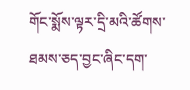གོང་སྨོས་ལྟར་དྲི་མའི་ཚོགས་ཐམས་ཅད་བྱང་ཞིང་དག་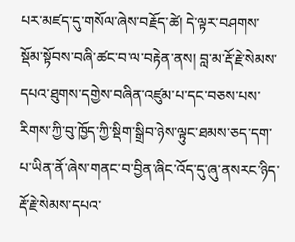པར་མཛད་དུ་གསོལ་ཞེས་བརྗོད་ཚེ། དེ་ལྟར་བཤགས་སྡོམ་སྟོབས་བཞི་ཚང་བ་ལ་བརྟེན་ནས། བླ་མ་རྡོ་རྗེ་སེམས་དཔའ་ཐུགས་དགྱེས་བཞིན་འཛུམ་པ་དང་བཅས་པས་རིགས་ཀྱི་བུ་ཁྱོད་ཀྱི་སྡིག་སྒྲིབ་ཉེས་ལྟུང་ཐམས་ཅད་དག་པ་ཡིན་ནོ་ཞེས་གནང་བ་བྱིན་ཞིང་འོད་དུ་ཞུ་ནསརང་ཉིད་རྡོ་རྗེ་སེམས་དཔའ་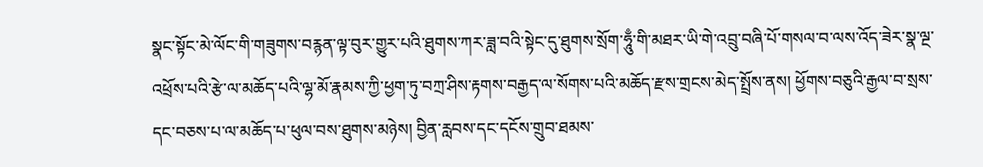སྣང་སྟོང་མེ་ལོང་གི་གཟུགས་བརྙན་ལྟ་བུར་གྱུར་པའི་ཐུགས་ཀར་ཟླ་བའི་སྟེང་དུ་ཐུགས་སྲོག་ཧཱུྃ་གི་མཐར་ཡི་གེ་འབྲུ་བཞི་པོ་གསལ་བ་ལས་འོད་ཟེར་སྣ་ལྔ་འཕྲོས་པའི་རྩེ་ལ་མཆོད་པའི་ལྷ་མོ་རྣམས་ཀྱི་ཕྱག་ཏུ་བཀྲ་ཤིས་རྟགས་བརྒྱད་ལ་སོགས་པའི་མཆོད་རྫས་གྲངས་མེད་སྤྲོས་ནས། ཕྱོགས་བཅུའི་རྒྱལ་བ་སྲས་དང་བཅས་པ་ལ་མཆོད་པ་ཕུལ་བས་ཐུགས་མཉེས། བྱིན་རླབས་དང་དངོས་གྲུབ་ཐམས་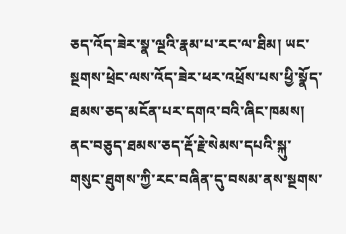ཅད་འོད་ཟེར་སྣ་ལྔའི་རྣམ་པ་རང་ལ་ཐིམ། ཡང་སྔགས་ཕྲེང་ལས་འོད་ཟེར་ཕར་འཕྲོས་པས་ཕྱི་སྣོད་ཐམས་ཅད་མངོན་པར་དགའ་བའི་ཞིང་ཁམས། ནང་བཅུད་ཐམས་ཅད་རྡོ་རྗེ་སེམས་དཔའི་སྐུ་གསུང་ཐུགས་ཀྱི་རང་བཞིན་དུ་བསམ་ནས་སྔགས་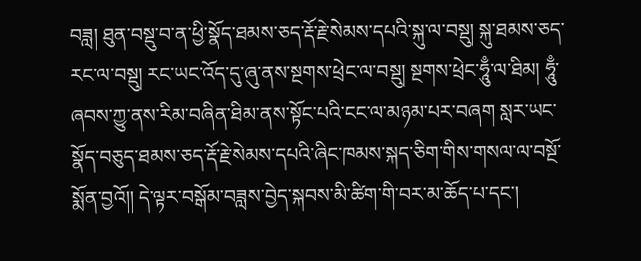བཟླ། ཐུན་བསྡུ་བ་ན་ཕྱི་སྣོད་ཐམས་ཅད་རྡོ་རྗེ་སེམས་དཔའི་སྐུ་ལ་བསྡུ། སྐུ་ཐམས་ཅད་རང་ལ་བསྡུ། རང་ཡང་འོད་དུ་ཞུ་ནས་སྔགས་ཕྲེང་ལ་བསྡུ། སྔགས་ཕྲེང་ཧཱུྃ་ལ་ཐིམ། ཧཱུྃ་ཞབས་ཀྱུ་ནས་རིམ་བཞིན་ཐིམ་ནས་སྟོང་པའི་ངང་ལ་མཉམ་པར་བཞག སླར་ཡང་སྣོད་བཅུད་ཐམས་ཅད་རྡོ་རྗེ་སེམས་དཔའི་ཞིང་ཁམས་སྐད་ཅིག་གིས་གསལ་ལ་བསྔོ་སྨོན་བྱའོ།། དེ་ལྟར་བསྒོམ་བཟླས་བྱེད་སྐབས་མི་ཚིག་གི་བར་མ་ཆོད་པ་དང་།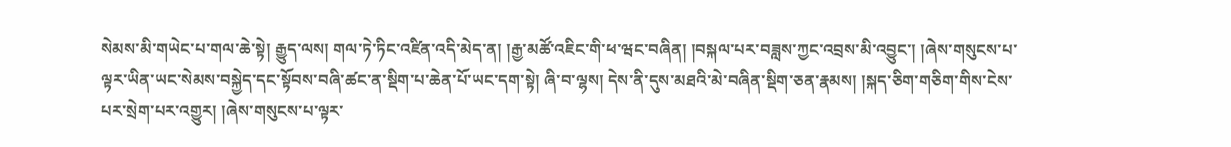སེམས་མི་གཡེང་པ་གལ་ཆེ་སྟེ། རྒྱུད་ལས། གལ་ཏེ་ཏིང་འཛིན་འདི་མེད་ན། །རྒྱ་མཚོ་འཇིང་གི་ཕ་ཝང་བཞིན། །བསྐལ་པར་བཟླས་ཀྱང་འབྲས་མི་འབྱུང་། །ཞེས་གསུངས་པ་ལྟར་ཡིན་ཡང་སེམས་བསྐྱེད་དང་སྟོབས་བཞི་ཚང་ན་སྡིག་པ་ཆེན་པོ་ཡང་དག་སྟེ། ཞི་བ་ལྷས། དེས་ནི་དུས་མཐའི་མེ་བཞིན་སྡིག་ཅན་རྣམས། །སྐད་ཅིག་གཅིག་གིས་ངེས་པར་སྲེག་པར་འགྱུར། །ཞེས་གསུངས་པ་ལྟར་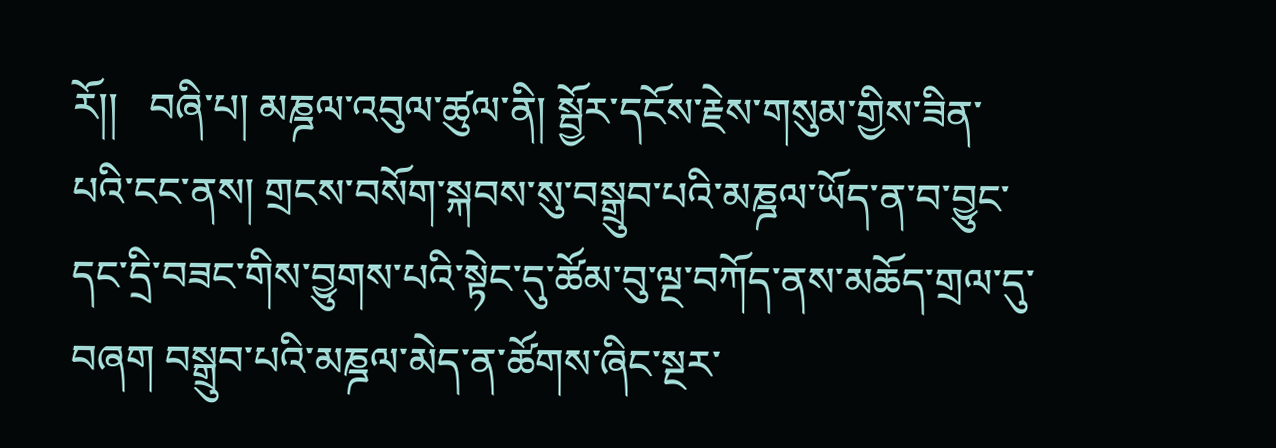རོ།།   བཞི་པ། མཎྜལ་འབུལ་ཚུལ་ནི། སྦྱོར་དངོས་རྗེས་གསུམ་གྱིས་ཟིན་པའི་ངང་ནས། གྲངས་བསོག་སྐབས་སུ་བསྒྲུབ་པའི་མཎྜལ་ཡོད་ན་བ་བྱུང་དང་དྲི་བཟང་གིས་བྱུགས་པའི་སྟེང་དུ་ཚོམ་བུ་ལྔ་བཀོད་ནས་མཆོད་གྲལ་དུ་བཞག བསྒྲུབ་པའི་མཎྜལ་མེད་ན་ཚོགས་ཞིང་སྔར་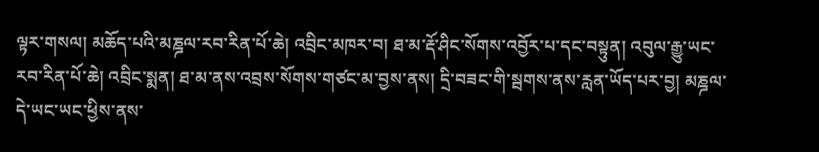ལྟར་གསལ། མཆོད་པའི་མཎྜལ་རབ་རིན་པོ་ཆེ། འབྲིང་མཁར་བ། ཐ་མ་རྡོ་ཤིང་སོགས་འབྱོར་པ་དང་བསྟུན། འབུལ་རྒྱུ་ཡང་རབ་རིན་པོ་ཆེ། འབྲིང་སྨན། ཐ་མ་ནས་འབྲས་སོགས་གཙང་མ་བྱས་ནས། དྲི་བཟང་གི་སྦགས་ནས་རླན་ཡོད་པར་བྱ། མཎྜལ་དེ་ཡང་ཡང་ཕྱིས་ནས་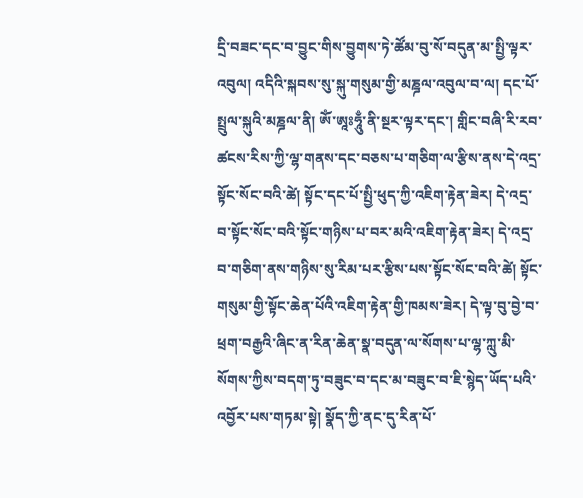དྲི་བཟང་དང་བ་བྱུང་གིས་བྱུགས་ཏེ་ཚོམ་བུ་སོ་བདུན་མ་སྤྱི་ལྟར་འབུལ། འདིའི་སྐབས་སུ་སྐུ་གསུམ་གྱི་མཎྜལ་འབུལ་བ་ལ། དང་པོ་སྤྲུལ་སྐུའི་མཎྜལ་ནི། ཨོཾ་ཨཱཿཧཱུྃ་ནི་སྔར་ལྟར་དང་། གླིང་བཞི་རི་རབ་ཚངས་རིས་ཀྱི་ལྷ་གནས་དང་བཅས་པ་གཅིག་ལ་རྩིས་ནས་དེ་འདྲ་སྟོང་སོང་བའི་ཚེ། སྟོང་དང་པོ་སྤྱི་ཕུད་ཀྱི་འཇིག་རྟེན་ཟེར། དེ་འདྲ་བ་སྟོང་སོང་བའི་སྟོང་གཉིས་པ་བར་མའི་འཇིག་རྟེན་ཟེར། དེ་འདྲ་བ་གཅིག་ནས་གཉིས་སུ་རིམ་པར་རྩིས་པས་སྟོང་སོང་བའི་ཚེ། སྟོང་གསུམ་གྱི་སྟོང་ཆེན་པོའི་འཇིག་རྟེན་གྱི་ཁམས་ཟེར། དེ་ལྟ་བུ་བྱེ་བ་ཕྲག་བརྒྱའི་ཞིང་ན་རིན་ཆེན་སྣ་བདུན་ལ་སོགས་པ་ལྷ་ཀླུ་མི་སོགས་ཀྱིས་བདག་ཏུ་བཟུང་བ་དང་མ་བཟུང་བ་ཇི་སྙེད་ཡོད་པའི་འབྱོར་པས་གཏམ་སྟེ། སྣོད་ཀྱི་ནང་དུ་རིན་པོ་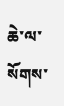ཆེ་ལ་སོགས་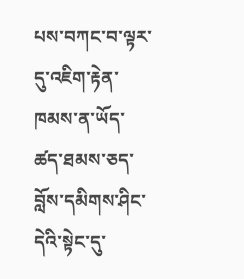པས་བཀང་བ་ལྟར་དུ་འཇིག་རྟེན་ཁམས་ན་ཡོད་ཚད་ཐམས་ཅད་བློས་དམིགས་ཤིང་དེའི་སྟེང་དུ་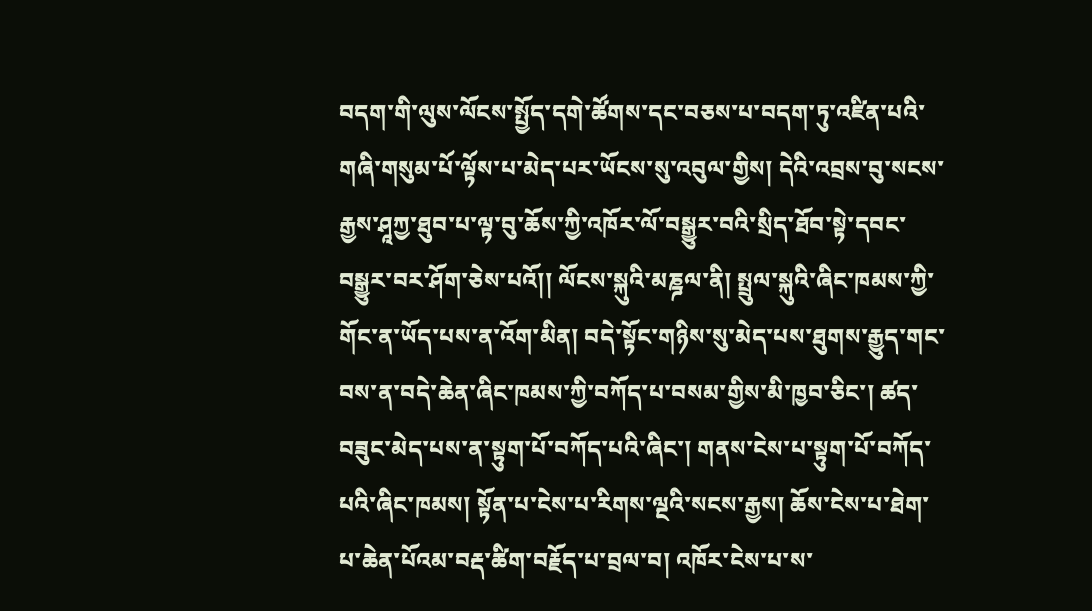བདག་གི་ལུས་ལོངས་སྤྱོད་དགེ་ཚོགས་དང་བཅས་པ་བདག་ཏུ་འཛིན་པའི་གཞི་གསུམ་པོ་ལྟོས་པ་མེད་པར་ཡོངས་སུ་འབུལ་གྱིས། དེའི་འབྲས་བུ་སངས་རྒྱས་ཤཱཀྱ་ཐུབ་པ་ལྟ་བུ་ཆོས་ཀྱི་འཁོར་ལོ་བསྒྱུར་བའི་སྲིད་ཐོབ་སྟེ་དབང་བསྒྱུར་བར་ཤོག་ཅེས་པའོ།། ལོངས་སྐུའི་མཎྜལ་ནི། སྤྲུལ་སྐུའི་ཞིང་ཁམས་ཀྱི་གོང་ན་ཡོད་པས་ན་འོག་མིན། བདེ་སྟོང་གཉིས་སུ་མེད་པས་ཐུགས་རྒྱུད་གང་བས་ན་བདེ་ཆེན་ཞིང་ཁམས་ཀྱི་བཀོད་པ་བསམ་གྱིས་མི་ཁྱབ་ཅིང་། ཚད་བཟུང་མེད་པས་ན་སྟུག་པོ་བཀོད་པའི་ཞིང་། གནས་ངེས་པ་སྟུག་པོ་བཀོད་པའི་ཞིང་ཁམས། སྟོན་པ་ངེས་པ་རིགས་ལྔའི་སངས་རྒྱས། ཆོས་ངེས་པ་ཐེག་པ་ཆེན་པོའམ་བརྡ་ཚིག་བརྗོད་པ་བྲལ་བ། འཁོར་ངེས་པ་ས་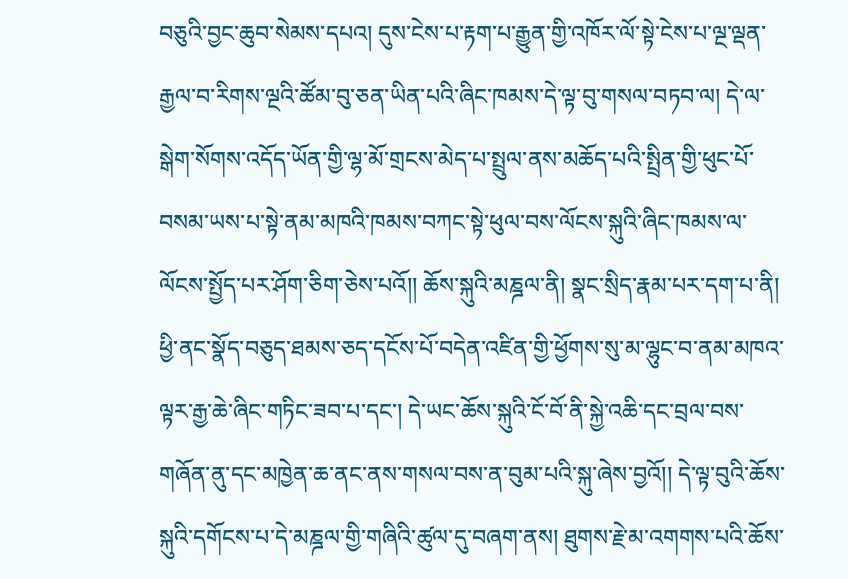བཅུའི་བྱང་ཆུབ་སེམས་དཔའ། དུས་ངེས་པ་རྟག་པ་རྒྱུན་གྱི་འཁོར་ལོ་སྟེ་ངེས་པ་ལྔ་ལྡན་རྒྱལ་བ་རིགས་ལྔའི་ཚོམ་བུ་ཅན་ཡིན་པའི་ཞིང་ཁམས་དེ་ལྟ་བུ་གསལ་བཏབ་ལ། དེ་ལ་སྒེག་སོགས་འདོད་ཡོན་གྱི་ལྷ་མོ་གྲངས་མེད་པ་སྤྲུལ་ནས་མཆོད་པའི་སྤྲིན་གྱི་ཕུང་པོ་བསམ་ཡས་པ་སྟེ་ནམ་མཁའི་ཁམས་བཀང་སྟེ་ཕུལ་བས་ལོངས་སྐུའི་ཞིང་ཁམས་ལ་ལོངས་སྤྱོད་པར་ཤོག་ཅིག་ཅེས་པའོ།། ཆོས་སྐུའི་མཎྜལ་ནི། སྣང་སྲིད་རྣམ་པར་དག་པ་ནི། ཕྱི་ནང་སྣོད་བཅུད་ཐམས་ཅད་དངོས་པོ་བདེན་འཛིན་གྱི་ཕྱོགས་སུ་མ་ལྷུང་བ་ནམ་མཁའ་ལྟར་རྒྱ་ཆེ་ཞིང་གཏིང་ཟབ་པ་དང་། དེ་ཡང་ཆོས་སྐུའི་ངོ་བོ་ནི་སྐྱེ་འཆི་དང་བྲལ་བས་གཞོན་ནུ་དང་མཁྱེན་ཆ་ནང་ནས་གསལ་བས་ན་བུམ་པའི་སྐུ་ཞེས་བྱའོ།། དེ་ལྟ་བུའི་ཆོས་སྐུའི་དགོངས་པ་དེ་མཎྜལ་གྱི་གཞིའི་ཚུལ་དུ་བཞག་ནས། ཐུགས་རྗེ་མ་འགགས་པའི་ཆོས་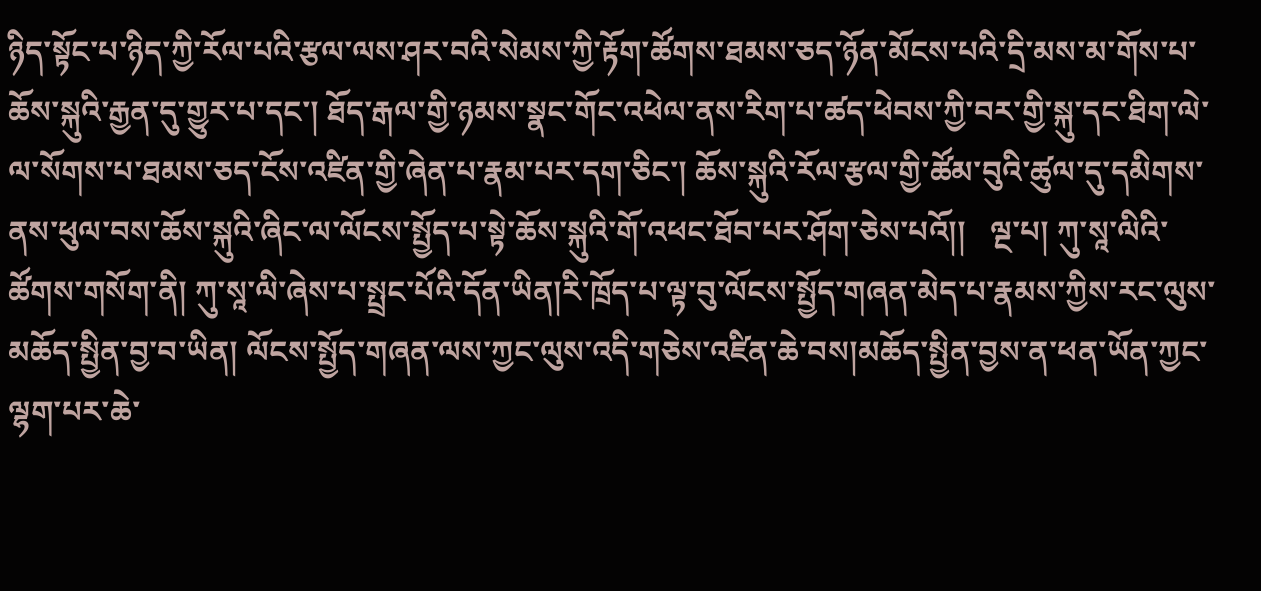ཉིད་སྟོང་པ་ཉིད་ཀྱི་རོལ་པའི་རྩལ་ལས་ཤར་བའི་སེམས་ཀྱི་རྟོག་ཚོགས་ཐམས་ཅད་ཉོན་མོངས་པའི་དྲི་མས་མ་གོས་པ་ཆོས་སྐུའི་རྒྱན་དུ་གྱུར་པ་དང་། ཐོད་རྒལ་གྱི་ཉམས་སྣང་གོང་འཕེལ་ནས་རིག་པ་ཚད་ཕེབས་ཀྱི་བར་གྱི་སྐུ་དང་ཐིག་ལེ་ལ་སོགས་པ་ཐམས་ཅད་ངོས་འཛིན་གྱི་ཞེན་པ་རྣམ་པར་དག་ཅིང་། ཆོས་སྐུའི་རོལ་རྩལ་གྱི་ཚོམ་བུའི་ཚུལ་དུ་དམིགས་ནས་ཕུལ་བས་ཆོས་སྐུའི་ཞིང་ལ་ལོངས་སྤྱོད་པ་སྟེ་ཆོས་སྐུའི་གོ་འཕང་ཐོབ་པར་ཤོག་ཅེས་པའོ།།   ལྔ་པ། ཀུ་སཱ་ལིའི་ཚོགས་གསོག་ནི། ཀུ་སཱ་ལི་ཞེས་པ་སྤྲང་པོའི་དོན་ཡིན།རི་ཁྲོད་པ་ལྟ་བུ་ལོངས་སྤྱོད་གཞན་མེད་པ་རྣམས་ཀྱིས་རང་ལུས་མཆོད་སྤྱིན་བྱ་བ་ཡིན། ལོངས་སྤྱོད་གཞན་ལས་ཀྱང་ལུས་འདི་གཅེས་འཛིན་ཆེ་བས།མཆོད་སྤྱིན་བྱས་ན་ཕན་ཡོན་ཀྱང་ལྷག་པར་ཆེ་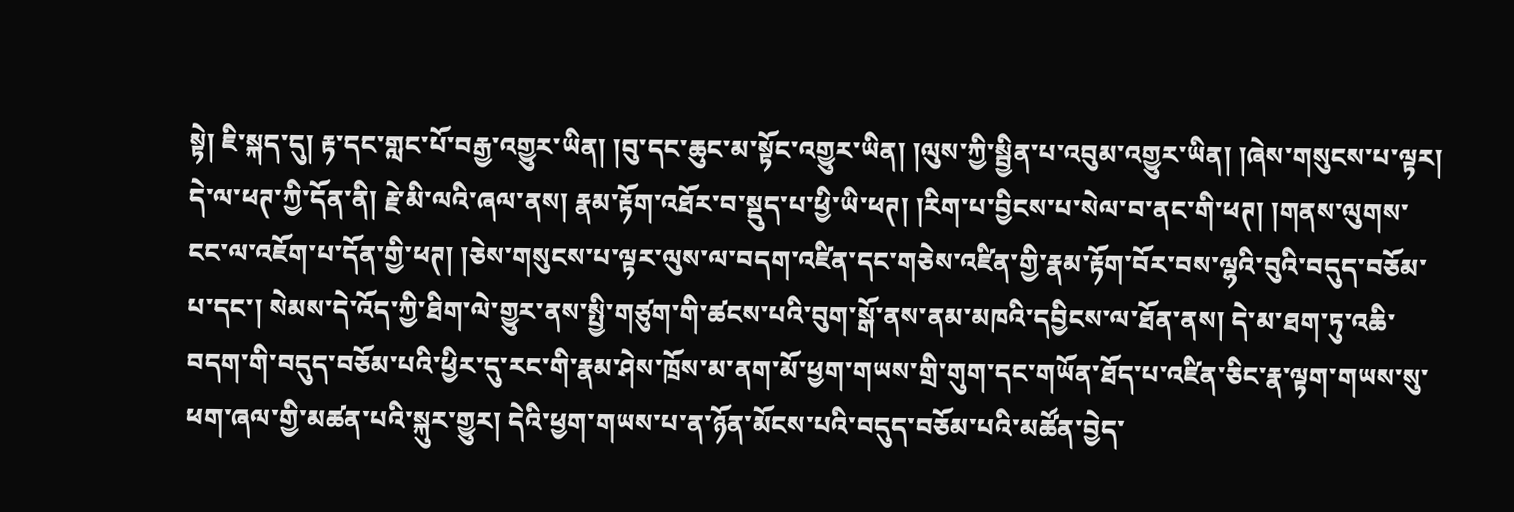སྟེ། ཇི་སྐད་དུ། རྟ་དང་གླང་པོ་བརྒྱ་འགྱུར་ཡིན། །བུ་དང་ཆུང་མ་སྟོང་འགྱུར་ཡིན། །ལུས་ཀྱི་སྦྱིན་པ་འབུམ་འགྱུར་ཡིན། །ཞེས་གསུངས་པ་ལྟར། དེ་ལ་ཕཊ་ཀྱི་དོན་ནི། རྗེ་མི་ལའི་ཞལ་ནས། རྣམ་རྟོག་འཐོར་བ་སྡུད་པ་ཕྱི་ཡི་ཕཊ། །རིག་པ་བྱིངས་པ་སེལ་བ་ནང་གི་ཕཊ། །གནས་ལུགས་ངང་ལ་འཇོག་པ་དོན་གྱི་ཕཊ། །ཅེས་གསུངས་པ་ལྟར་ལུས་ལ་བདག་འཛིན་དང་གཅེས་འཛིན་གྱི་རྣམ་རྟོག་བོར་བས་ལྷའི་བུའི་བདུད་བཅོམ་པ་དང་། སེམས་དེ་འོད་ཀྱི་ཐིག་ལེ་གྱུར་ནས་སྤྱི་གཙུག་གི་ཚངས་པའི་བུག་སྒོ་ནས་ནམ་མཁའི་དབྱིངས་ལ་ཐོན་ནས། དེ་མ་ཐག་ཏུ་འཆི་བདག་གི་བདུད་བཅོམ་པའི་ཕྱིར་དུ་རང་གི་རྣམ་ཤེས་ཁྲོས་མ་ནག་མོ་ཕྱག་གཡས་གྲི་གུག་དང་གཡོན་ཐོད་པ་འཛིན་ཅིང་རྣ་ལྟག་གཡས་སུ་ཕག་ཞལ་གྱི་མཚན་པའི་སྐུར་གྱུར། དེའི་ཕྱག་གཡས་པ་ན་ཉོན་མོངས་པའི་བདུད་བཅོམ་པའི་མཚོན་བྱེད་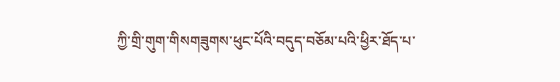ཀྱི་གྲི་གུག་གིསགཟུགས་ཕུང་པོའི་བདུད་བཅོམ་པའི་ཕྱིར་ཐོད་པ་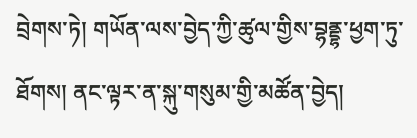བྲེགས་ཏེ། གཡོན་ལས་བྱེད་ཀྱི་ཚུལ་གྱིས་བྷནྡྷ་ཕྱག་ཏུ་ཐོགས། ནང་ལྟར་ན་སྐུ་གསུམ་གྱི་མཚོན་བྱེད།